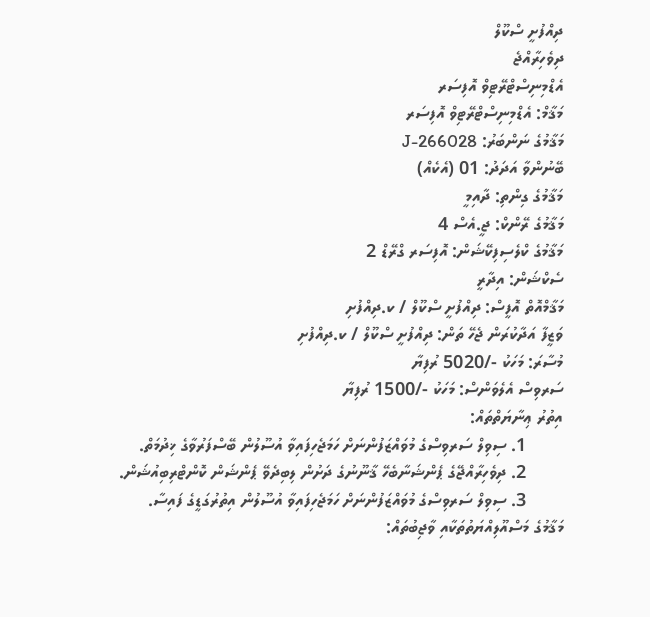ދިއްފުށީ ސްކޫލް
ދިވެހިރާއްޖެ
އެޑްމިނިސްޓްރޭޓިވް އޮފިސަރ
މަޤާމް: އެޑްމިނިސްޓްރޭޓިވް އޮފިސަރ
މަޤާމުގެ ނަންބަރު: 266028-J
ބޭނުންވާ އަދަދު: 01 (އެކެއް)
މަޤާމުގެ ގިންތި: ދާއިމީ
މަޤާމުގެ ރޭންކް: ޖީ.އެސް 4
މަޤާމުގެ ކްލެސިފިކޭޝަން: އޮފިސަރ ގްރޭޑް 2
ސެކްޝަން: އިދާރީ
މަޤާމްއޮތް އޮފީސް: ދިއްފުށީ ސްކޫލް / ކ.ދިއްފުށި
ވަޒީފާ އަދާކުރަން ޖެހޭ ތަން: ދިއްފުށީ ސްކޫލް / ކ.ދިއްފުށި
މުސާރަ: މަހަކު -/5020 ރުފިޔާ
ސަރވިސް އެލެވަންސް: މަހަކު -/1500 ރުފިޔާ
އިތުރު ޢިނާޔަތްތައް:
        1. ސިވިލް ސަރވިސްގެ މުވައްޒަފުންނަށް ހަމަޖެހިފައިވާ އުސޫލުން ބޭސްފަރުވާގެ ޚިދުމަތް.
        2. ދިވެހިރާއްޖޭގެ ޕެންޝަނާބެހޭ ޤާނޫނުގެ ދަށުން ލިބިދެވޭ ޕެންޝަން ކޮންޓްރިބިއުޝަން.
        3. ސިވިލް ސަރވިސްގެ މުވައްޒަފުންނަށް ހަމަޖެހިފައިވާ އުސޫލުން އިތުރުގަޑީގެ ފައިސާ.
މަޤާމުގެ މަސްއޫލިއްޔަތުތަކާއި ވާޖިބުތައް: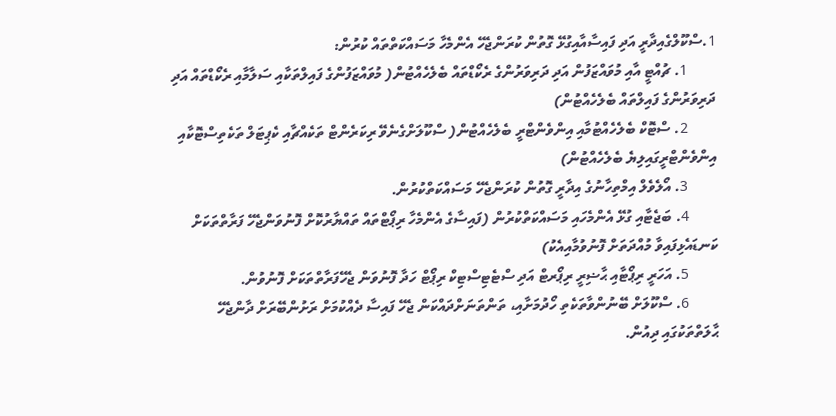1.ސްކޫލްގެއިދާރީ އަދި ފައިސާއާއިގުޅޭ ގޮތުން ކުރަންޖެހޭ އެންމެހާ މަސައްކަތްތައް ކުރުން:
        1. ޗުއްޓީ އާއި މުވައްޒަފުން އަދި ދަރިވަރުންގެ ރެކޯޑްތައް ބެލެހެއްޓުން( މުވައްޒަފުންގެ ފައިލްތަކާއި ސަލާމާއި ރެކޯޑްތައް އަދި ދަރިވަރުންގެ ފައިލްތައް ބެލެހެއްޓުން)
        2. ސްޓޮކް ބެލެހެއްޓުމާއި އިންވެންޓްރީ ބެލެހެއްޓުން( ސްކޫލަށްގެނެވޭ ރިކަރެންޓް ތަކެއްޗާއި ކެޕިޓަލް ތަކެތިސްޓޮކާއި އިންވެންޓްރީގައިލިޔެ ބެލެހެއްޓުން)
        3. އޯލެވެލް އިމްތިހާނުގެ އިދާރީ ގޮތުން ކުރަންޖެހޭ މަސައްކަތްކުރުން.
        4. ބަޖެޓާއި ގުޅޭ އެންމެހައި މަސައްކަތްކުރުން (ފައިސާގެ އެންމެހާ ރިޕޯޓްތައް ތައްޔާރުކޮށް ފޮނުވަންޖެހޭ ފަރާތްތަކަށް ކަނޑައެޅިފައިވާ މުއްދަތަށް ފޮނުވުމާއިއެކު)
        5. އަހަރީ ރިޕޯޓާއި ޙާޟިރީ ރިޕޯރޓް އަދި ސްޓެޓިސްޓިކް ރިޕޯޓް ހަދާ ފޮނުވަން ޖެހޭފަރާތްތަކަށް ފޮނުވުން.
        6. ސްކޫލަށް ބޭނުންވާތަކެތި ހޯދުމަށާއި، ތަންތަނަށްދައްކަން ޖެހޭ ފައިސާ ދެއްކުމަށް ރަށުންބޭރަށް ދާންޖެހޭ
ޙާލަތްތަކުގައި ދިއުން.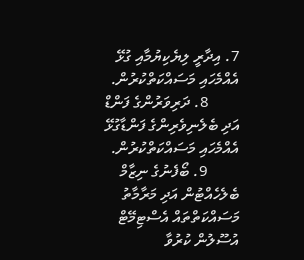7. އިދާރީ ލިޔެކިޔުމާއި ގުޅޭ އެއްމެހައި މަސައްކަތްކުރުން.
        8. ދަރިވަރުންގެ ފަންޑް އަދި ބެލެނިވެރިންގެ ފަންޑާގުޅޭ އެއްމެހައި މަސައްކަތްކުރުން.
        9. ބޯފެނުގެ ނިޒާމް ބެލެހެއްޓުން އަދި މަރާމާތު މަސައްކަތްތައް އެސްޓިމޭޓް އުސޫލުން ކުރުވާ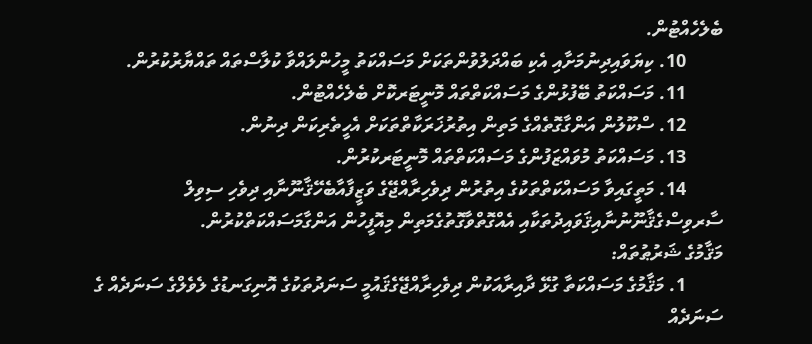ބެލެހެއްޓުން.
        10. ކިޔަވައިދިނުމަށާއި އެކި ބައްދަލުވުންތަކަށް މަސައްކަތު މީހުންލައްވާ ކުލާސްތައް ތައްޔާރުކުރުން.
        11. މަސައްކަތު ބޭފުޅުންގެ މަސައްކަތްތައް މޮނީޓަރކޮށް ބެލެހެއްޓުން.
        12. ސްކޫލުން އަންގާގޮތެއްގެ މަތިން އިތުރުޚަރަކާތްތަކަށް އެހީތެރިކަން ދިނުން.
        13. މަސައްކަތު މުވައްޒަފުންގެ މަސައްކަތްތައް މޮނީޓަރކުރުން.
        14. މަތީގައިވާ މަސައްކަތްތަކުގެ އިތުރުން ދިވެހިރާއްޖޭގެ ވަޒީފާއާބެހޭޤާނޫނާއި ދިވެހި ސިވިލް ސާރވިސްގެޤާނޫނުނާއިޤަވައިދުތަކާއި އެއްގޮތްވާގޮތުގެމަތިން މިއޮފީހުން އަންގާމަސައްކަތްކުރުން.
މަޤާމުގެ ޝަރުޠުތައް:
        1. މަޤާމުގެ މަސައްކަތާ ގުޅޭ ދާއިރާއަކުން ދިވެހިރާއްޖޭގެޤައުމީ ސަނަދުތަކުގެ އޮނިގަނޑުގެ ލެވެލްގެ ސަނަދެއް ގެ ސަނަދެއް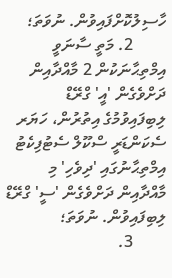ހާސިލުކޮށްފައިވުން. ނުވަތަ؛
        2. މަތީ ސާނަވީ އިމްތިޙާނަކުން 2 މާއްދާއިން ދަށްވެގެން 'އީ' ގްރޭޑް ލިބިފައިވުމުގެ އިތުރުން، ހަޔަރ ސެކަންޑަރީ ސްކޫލް ސެޓުފިކެޓު އިމްތިޙާނުގައި 'ދިވެހި' މި މާއްދާއިން ދަށްވެގެން 'ސީ' ގްރޭޑް ލިބިފައިވުން. ނުވަތަ؛
        3.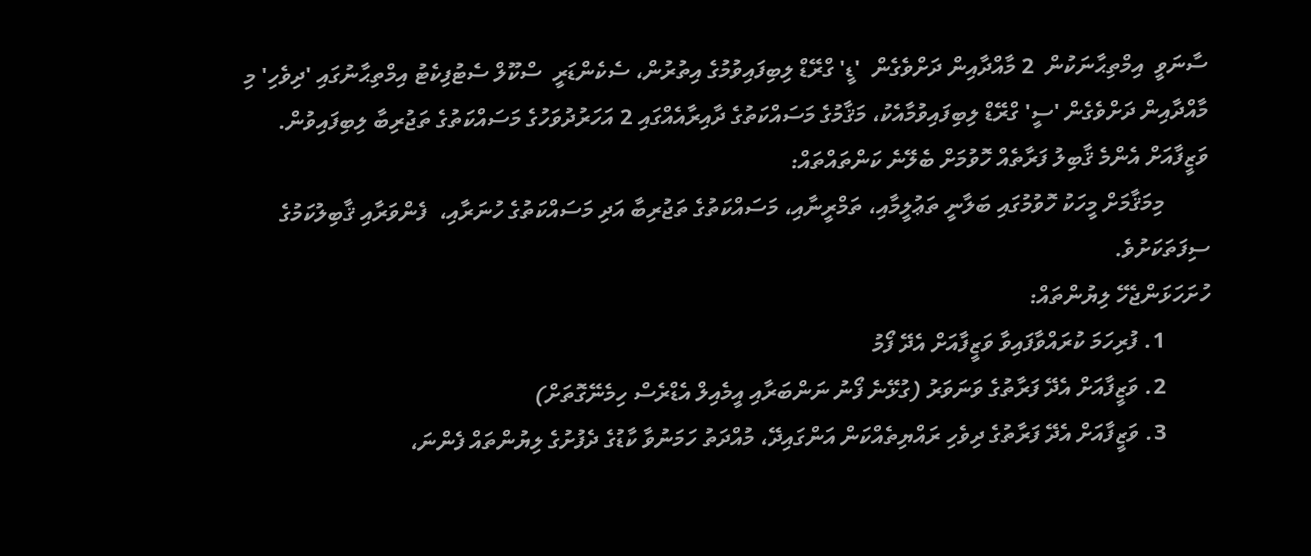ސާނަވީ  އިމްތިޙާނަކުން  2 މާއްދާއިން ދަށްވެގެން  'ޑީ' ގްރޭޑް ލިބިފައިވުމުގެ އިތުރުން، ސެކެންޑަރީ  ސްކޫލް ސެޓުފިކެޓު އިމްތިޙާނުގައި 'ދިވެހި' މި މާއްދާއިން ދަށްވެގެން 'ސީ' ގްރޭޑް ލިބިފައިވުމާއެކު، މަޤާމުގެ މަސައްކަތުގެ ދާއިރާއެއްގައި 2 އަހަރުދުވަހުގެ މަސައްކަތުގެ ތަޖުރިބާ ލިބިފައިވުން.
ވަޒީފާއަށް އެންމެ ޤާބިލު ފަރާތެއް ހޮވުމަށް ބެލޭނެ ކަންތައްތައް:
        މިމަޤާމަށް މީހަކު ހޮވުމުގައި ބަލާނީ ތަޢުލީމާއި، ތަމްރީނާއި، މަސައްކަތުގެ ތަޖުރިބާ އަދި މަސައްކަތުގެ ހުނަރާއި،  ފެންވަރާއި ޤާބިލުކަމުގެ ސިފަތަކަށުވެ.
ހުށަހަޅަންޖެހޭ ލިޔުންތައް:
        1. ފުރިހަމަ ކުރައްވާފައިވާ ވަޒީފާއަށް އެދޭ ފޯމު
        2. ވަޒީފާއަށް އެދޭ ފަރާތުގެ ވަނަވަރު (ގުޅޭނެ ފޯނު ނަންބަރާއި އީމެއިލް އެޑްރެސް ހިމެނޭގޮތަށް)
        3. ވަޒީފާއަށް އެދޭ ފަރާތުގެ ދިވެހި ރައްޔިތެއްކަން އަންގައިދޭ، މުއްދަތު ހަމަނުވާ ކާޑުގެ ދެފުށުގެ ލިޔުންތައް ފެންނަ،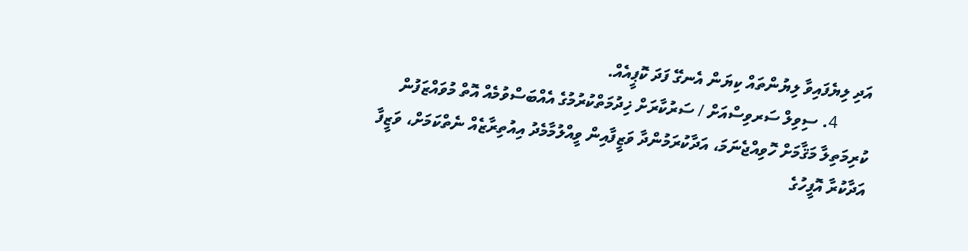އަދި ލިޔެފައިވާ ލިޔުންތައް ކިޔަން އެނގޭ ފަދަ ކޮޕީއެއް.
        4. ސިވިލް ސަރވިސްއަށް / ސަރުކާރަށް ޚިދުމަތްކުރުމުގެ އެއްބަސްވުމެއް އޮތް މުވައްޒަފުން ކުރިމަތިލާ މަޤާމަށް ހޮވިއްޖެނަމަ، އަދާކުރަމުންދާ ވަޒީފާއިން ވީއްލުމާމެދު އިއުތިރާޒެއް ނެތްކަމަށް، ވަޒީފާ އަދާކުރާ އޮފީހުގެ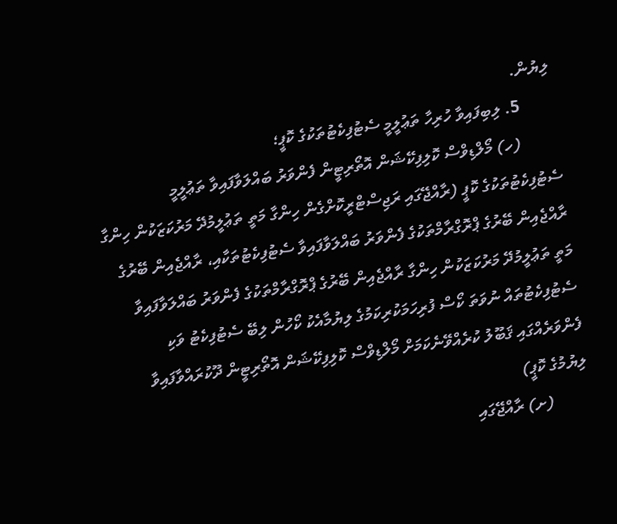ލިޔުން.
        5. ލިބިފައިވާ ހުރިހާ ތަޢުލީމީ ސެޓުފިކެޓުތަކުގެ ކޮޕީ؛
         (ހ) މޯލްޑިވްސް ކޮލިފިކޭޝަން އޮތޯރިޓީން ފެންވަރު ބައްލަވާފައިވާ ތަޢުލީމީ ސެޓުފިކެޓުތަކުގެ ކޮޕީ (ރާއްޖޭގައި ރަޖިސްޓްރީކޮށްގެން ހިންގާ މަތީ ތަޢުލީމުދޭ މަރުކަޒަކުން ހިންގާ ރާއްޖެއިން ބޭރުގެ ޕްރޮގްރާމްތަކުގެ ފެންވަރު ބައްލަވާފައިވާ ސެޓުފިކެޓުތަކާއި، ރާއްޖެއިން ބޭރުގެ މަތީ ތަޢުލީމުދޭ މަރުކަޒަކުން ހިންގާ ރާއްޖެއިން ބޭރުގެ ޕްރޮގްރާމްތަކުގެ ފެންވަރު ބައްލަވާފައިވާ ސެޓުފިކެޓުތައް ނުވަތަ ކޯސް ފުރިހަމަކުރިކަމުގެ ލިޔުމާއެކު ކޯހުން ލިބޭ ސެޓުފިކެޓު ވަކި ފެންވަރެއްގައި ޤަބޫލު ކުރެއްވޭނެކަމަށް މޯލްޑިވްސް ކޮލިފިކޭޝަން އޮތޯރިޓީން ދޫކުރައްވާފައިވާ ލިޔުމުގެ ކޮޕީ)
         (ށ) ރާއްޖޭގައި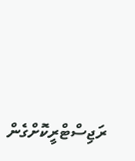ރަޖިސްޓްރީކޮށްގެން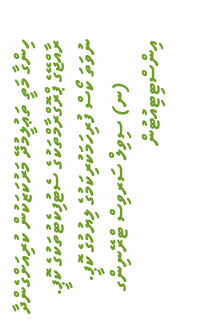ހިންގާ މަތީ ތަޢުލީމުދޭ މަރުކަޒަކުން ކުރިއަށްގެންދާ ރާއްޖޭގެ ޕްރޮގްރާމްތަކުގެ ސެޓުފިކެޓުތަކުގެ ކޮޕީ.  ނުވަތަ ކޯސް ފުރިހަމަކުރިކަމުގެ ލިޔުމުގެ ކޮޕީ.
         (ނ) ސިވިލް ސަރވިސް ޓްރޭނިންގ އިންސްޓިޓިއުޓުން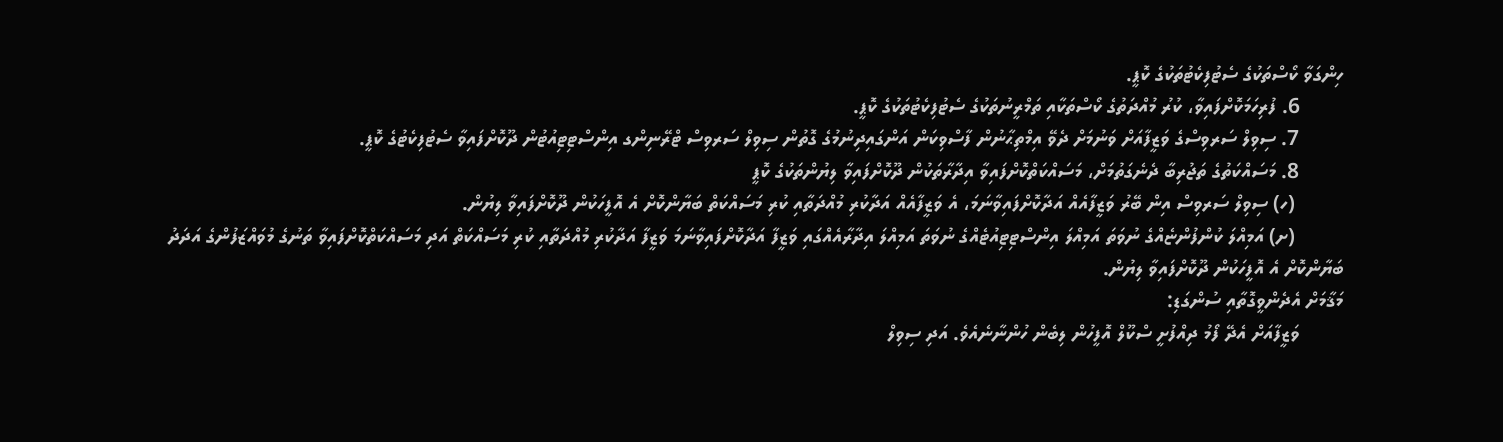ހިންގަވާ ކޯސްތަކުގެ ސެޓުފިކެޓުތަކުގެ ކޮޕީ.
        6. ފުރިހަމަކޮށްފައިވާ، ކުރު މުއްދަތުގެ ކޯސްތަކާއި ތަމްރީނުތަކުގެ ސެޓުފިކެޓުތަކުގެ ކޮޕީ.
        7. ސިވިލް ސަރވިސްގެ ވަޒީފާއަށް ވަނުމަށް ދެވޭ އިމްތިޙާނުން ފާސްވިކަން އަންގައިދިނުމުގެ ގޮތުން ސިވިލް ސަރވިސް ޓްރޭނިންގ އިންސްޓިޓިއުޓުން ދޫކޮށްފައިވާ ސެޓުފިކެޓުގެ ކޮޕީ.
        8. މަސައްކަތުގެ ތަޖުރިބާ ދެނެގަތުމަށް، މަސައްކަތްކޮށްފައިވާ އިދާރާތަކުން ދޫކޮށްފައިވާ ލިޔުންތަކުގެ ކޮޕީ
         (ހ) ސިވިލް ސަރވިސް އިން ބޭރު ވަޒީފާއެއް އަދާކޮށްފައިވާނަމަ، އެ ވަޒީފާއެއް އަދާކުރި މުއްދަތާއި ކުރި މަސައްކަތް ބަޔާންކޮށް އެ އޮފީހަކުން ދޫކޮށްފައިވާ ލިޔުން.
         (ށ) އަމިއްލަ ކުންފުންޏެއްގެ ނުވަތަ އަމިއްލަ އިންސްޓިޓިއުޓެއްގެ ނުވަތަ އަމިއްލަ އިދާރާއެއްގައި ވަޒީފާ އަދާކޮށްފައިވާނަމަ ވަޒީފާ އަދާކުރި މުއްދަތާއި ކުރި މަސައްކަތް އަދި މަސައްކަތްކޮށްފައިވާ ތަނުގެ މުވައްޒަފުންގެ އަދަދު ބަޔާންކޮށް އެ އޮފީހަކުން ދޫކޮށްފައިވާ ލިޔުން.
މަޤާމަށް އެދެންވީގޮތާއި ސުންގަޑި:
        ވަޒީފާއަށް އެދޭ ފޯމު ދިއްފުށީ ސްކޫލް އޮފީހުން ލިބެން ހުންނާނެއެވެ. އަދި ސިވިލް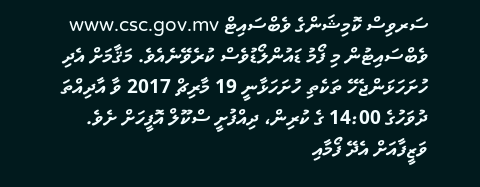ސަރވިސް ކޮމިޝަންގެ ވެބްސައިޓް www.csc.gov.mv ވެބްސައިޓުން މި ފޯމު ޑައުންލޯޑުވެސް ކުރެވޭނެއެވެ. މަޤާމަށް އެދި ހުށަހަޅަންޖެހޭ ތަކެތި ހުށަހަޅާނީ 19 މާރިޗް 2017 ވާ އާދިއްތަ ދުވަހުގެ 14:00 ގެ ކުރިން، ދިއްފުށީ ސްކޫލް އޮފީހަށް ށެވެ. ވަޒީފާއަށް އެދޭ ފޯމާއި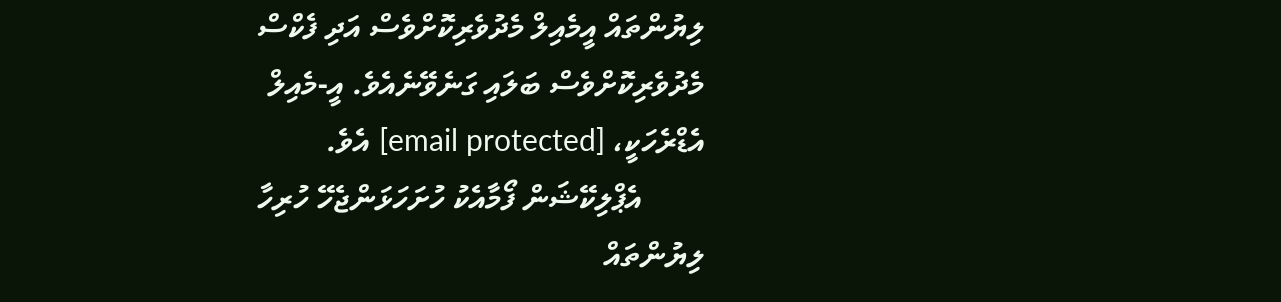ލިޔުންތައް އީމެއިލް މެދުވެރިކޮށްވެސް އަދި ފެކްސް މެދުވެރިކޮށްވެސް ބަލައި ގަނެވޭނެއެވެ. އީ-މެއިލް އެޑްރެހަކީ، [email protected] އެވެ.
        އެޕްލިކޭޝަން ފޯމާއެކު ހުށަހަޅަންޖެހޭ ހުރިހާ ލިޔުންތައް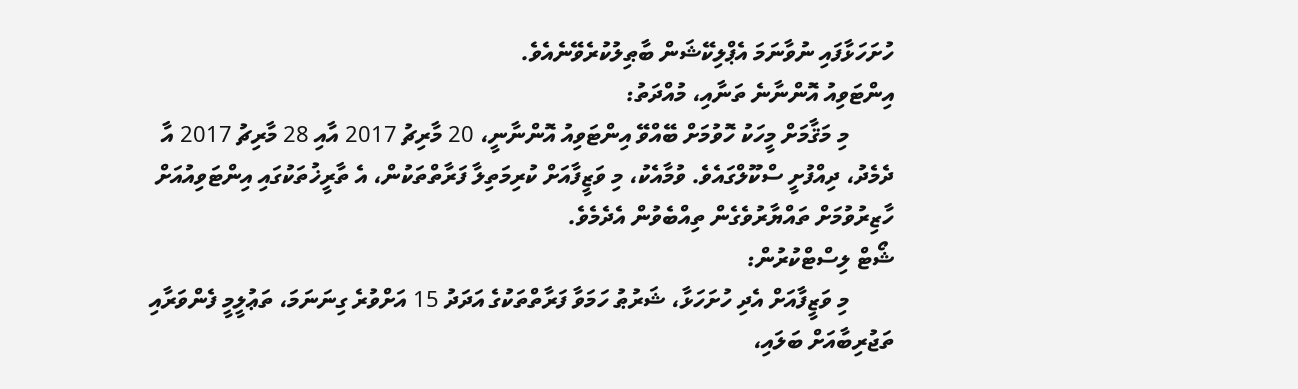ހުށަހަޅާފައި ނުވާނަމަ އެޕްލިކޭޝަން ބާޠިލުކުރެވޭނެއެވެ.
އިންޓަވިއު އޮންނާނެ ތަނާއި، މުއްދަތު:
        މި މަޤާމަށް މީހަކު ހޮވުމަށް ބޭއްވޭ އިންޓަވިއު އޮންނާނީ، 20 މާރިޗު 2017 އާއި 28 މާރިޗު 2017 އާ ދެމެދު، ދިއްފުށީ ސްކޫލްގައެވެ. ވުމާއެކު، މި ވަޒީފާއަށް ކުރިމަތިލާ ފަރާތްތަކުން، އެ ތާރީޚުތަކުގައި އިންޓަވިއުއަށް ހާޒިރުވުމަށް ތައްޔާރުވެގެން ތިއްބެވުން އެދެމެވެ.
ޝޯޓް ލިސްޓްކުރުން:
        މި ވަޒީފާއަށް އެދި ހުށަހަޅާ، ޝަރުޠު ހަމަވާ ފަރާތްތަކުގެ އަދަދު 15 އަށްވުރެ ގިނަނަމަ، ތަޢުލީމީ ފެންވަރާއި ތަޖުރިބާއަށް ބަލައި،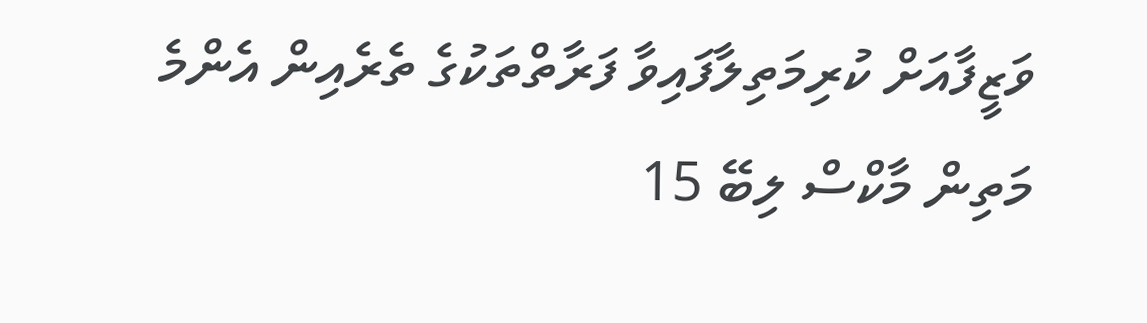ވަޒީފާއަށް ކުރިމަތިލާފައިވާ ފަރާތްތަކުގެ ތެރެއިން އެންމެ މަތިން މާކްސް ލިބޭ 15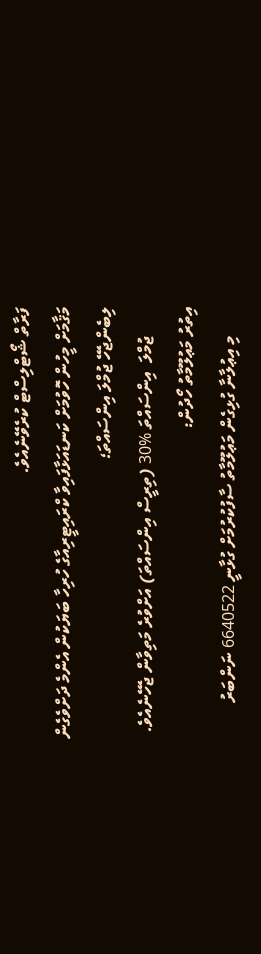ފަރާތް ޝޯޓްލިސްޓް ކުރެވޭނެއެވެ.
މަޤާމަށް މީހުން ހޮވުމަށް ކަނޑައަޅާފައިވާ ކްރައިޓީރިއާގެ ހުރިހާ ބަޔަކުން އެންމެ ދަށްވެގެން ލިބެންޖެހޭ ޖުމްލަ އިންސައްތަ؛
       ޖުމްލަ  އިންސައްތަ %30 (ތިރީސް އިންސައްތަ) އަށްވުރެ މަތިވާން ޖެހޭނެއެވެ.
އިތުރު މަޢުލޫމާތު ހޯދުން:
       މި އިޢުލާނާ ގުޅިގެން މަޢުލޫމާތު ސާފުކުރުމަށް ގުޅާނީ 6640522 ނަންބަރު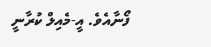ފޯނާއެވެ. އީ-މެއިލް ކުރާނީ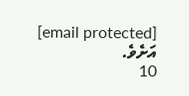[email protected]  އަށެވެ.
10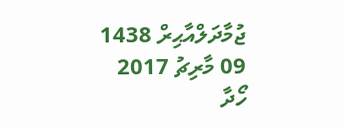ޖުމާދަލްއާޙިރް 1438
09 މާރިޗު 2017
ހޯދާ